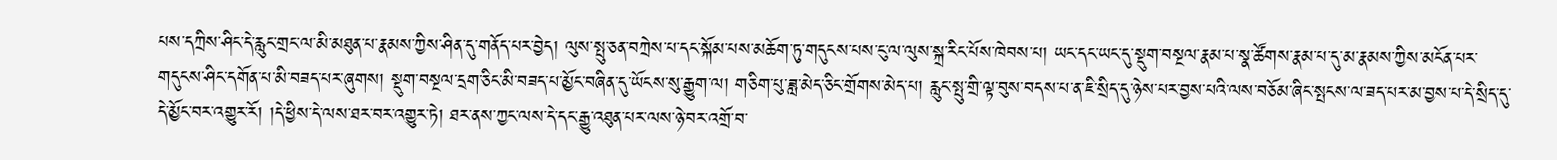པས་དཀྲིས་ཤིང་དེ་རླུང་གྲང་ལ་མི་མཐུན་པ་རྣམས་ཀྱིས་ཤིན་དུ་གནོད་པར་བྱེད། ལུས་སྤུ་ཅན་བཀྲེས་པ་དང་སྐོམ་པས་མཆོག་ཏུ་གདུངས་པས་ངུ་ལ་ལུས་སྐྲ་རིང་པོས་ཁེབས་པ། ཡང་དང་ཡང་དུ་སྡུག་བསྔལ་རྣམ་པ་སྣ་ཚོགས་རྣམ་པ་དུ་མ་རྣམས་ཀྱིས་མངོན་པར་གདུངས་ཤིང་དགོན་པ་མི་བཟད་པར་ཞུགས། སྡུག་བསྔལ་དྲག་ཅིང་མི་བཟད་པ་མྱོང་བཞིན་དུ་ཡོངས་སུ་རྒྱུག་ལ། གཅིག་པུ་ཟླ་མེད་ཅིང་གྲོགས་མེད་པ། རླུང་སྤུ་གྲི་ལྟ་བུས་བདས་པ་ན་ཇི་སྲིད་དུ་ཉེས་པར་བྱས་པའི་ལས་བཅོམ་ཞིང་སྤངས་ལ་ཟད་པར་མ་བྱས་པ་དེ་སྲིད་དུ་དེ་མྱོང་བར་འགྱུར་རོ། །དེ་ཕྱིས་དེ་ལས་ཐར་བར་འགྱུར་ཏེ། ཐར་ནས་ཀྱང་ལས་དེ་དང་རྒྱུ་འཐུན་པར་ལས་ཉེ་བར་འགྲོ་བ་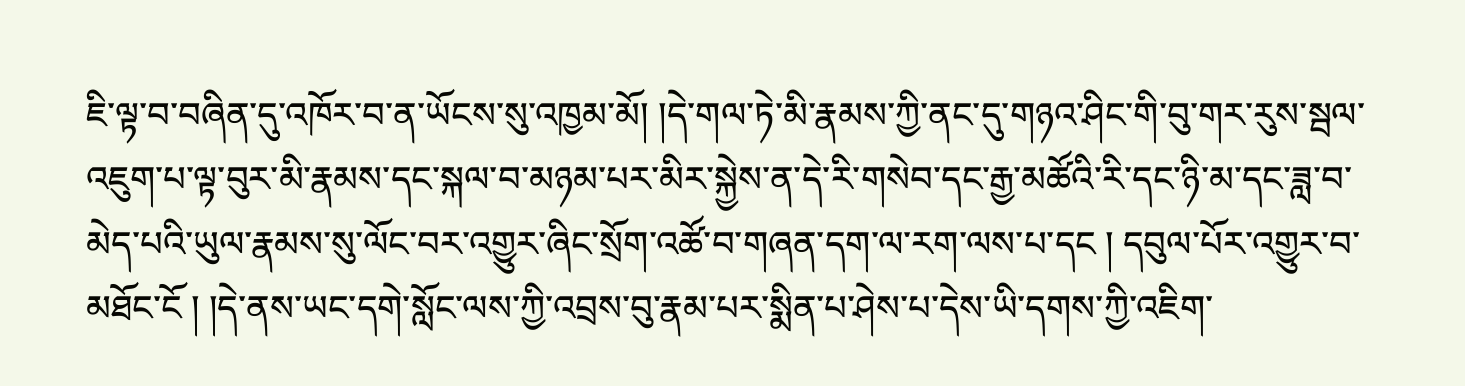ཇི་ལྟ་བ་བཞིན་དུ་འཁོར་བ་ན་ཡོངས་སུ་འཁྱམ་མོ། །དེ་གལ་ཏེ་མི་རྣམས་ཀྱི་ནང་དུ་གཉའ་ཤིང་གི་བུ་གར་རུས་སྦལ་འཇུག་པ་ལྟ་བུར་མི་རྣམས་དང་སྐལ་བ་མཉམ་པར་མིར་སྐྱེས་ན་དེ་རི་གསེབ་དང་རྒྱ་མཚོའི་རི་དང་ཉི་མ་དང་ཟླ་བ་མེད་པའི་ཡུལ་རྣམས་སུ་ལོང་བར་འགྱུར་ཞིང་སྲོག་འཚོ་བ་གཞན་དག་ལ་རག་ལས་པ་དང ། དབུལ་པོར་འགྱུར་བ་མཐོང་ངོ ། །དེ་ནས་ཡང་དགེ་སློང་ལས་ཀྱི་འབྲས་བུ་རྣམ་པར་སྨིན་པ་ཤེས་པ་དེས་ཡི་དགས་ཀྱི་འཇིག་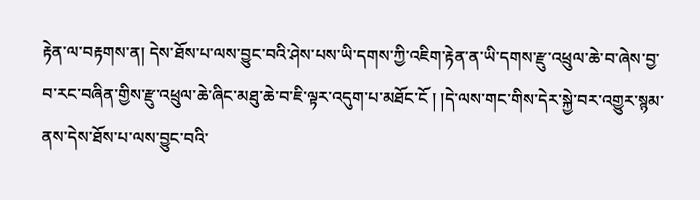རྟེན་ལ་བརྟགས་ན། དེས་ཐོས་པ་ལས་བྱུང་བའི་ཤེས་པས་ཡི་དགས་ཀྱི་འཇིག་རྟེན་ན་ཡི་དགས་རྫུ་འཕྲུལ་ཆེ་བ་ཞེས་བྱ་བ་རང་བཞིན་གྱིས་རྫུ་འཕྲུལ་ཆེ་ཞིང་མཐུ་ཆེ་བ་ཇི་ལྟར་འདུག་པ་མཐོང་ངོ ། །དེ་ལས་གང་གིས་དེར་སྐྱེ་བར་འགྱུར་སྙམ་ནས་དེས་ཐོས་པ་ལས་བྱུང་བའི་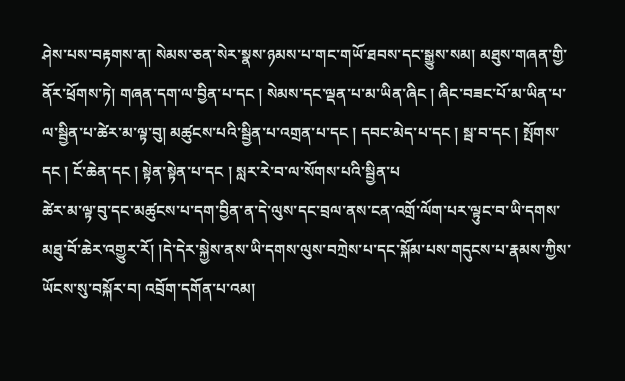ཤེས་པས་བརྟགས་ན། སེམས་ཅན་སེར་སྣས་ཉམས་པ་གང་གཡོ་ཐབས་དང་སྒྱུས་སམ། མཐུས་གཞན་གྱི་ནོར་ཕྲོགས་ཏེ། གཞན་དག་ལ་བྱིན་པ་དང ། སེམས་དང་ལྡན་པ་མ་ཡིན་ཞིང ། ཞིང་བཟང་པོ་མ་ཡིན་པ་ལ་སྦྱིན་པ་ཚེར་མ་ལྟ་བུ། མཚུངས་པའི་སྦྱིན་པ་འགྲན་པ་དང ། དབང་མེད་པ་དང ། སྦ་བ་དང ། སྤོགས་དང ། ངོ་ཆེན་དང ། སྟེན་སྟེན་པ་དང ། སླར་རེ་བ་ལ་སོགས་པའི་སྦྱིན་པ
ཚེར་མ་ལྟ་བུ་དང་མཚུངས་པ་དག་བྱིན་ན་དེ་ལུས་དང་བྲལ་ནས་ངན་འགྲོ་ལོག་པར་ལྟུང་བ་ཡི་དགས་མཐུ་བོ་ཆེར་འགྱུར་རོ། །དེ་དེར་སྐྱེས་ནས་ཡི་དགས་ལུས་བཀྲེས་པ་དང་སྐོམ་པས་གདུངས་པ་རྣམས་ཀྱིས་ཡོངས་སུ་བསྐོར་བ། འབྲོག་དགོན་པ་འམ།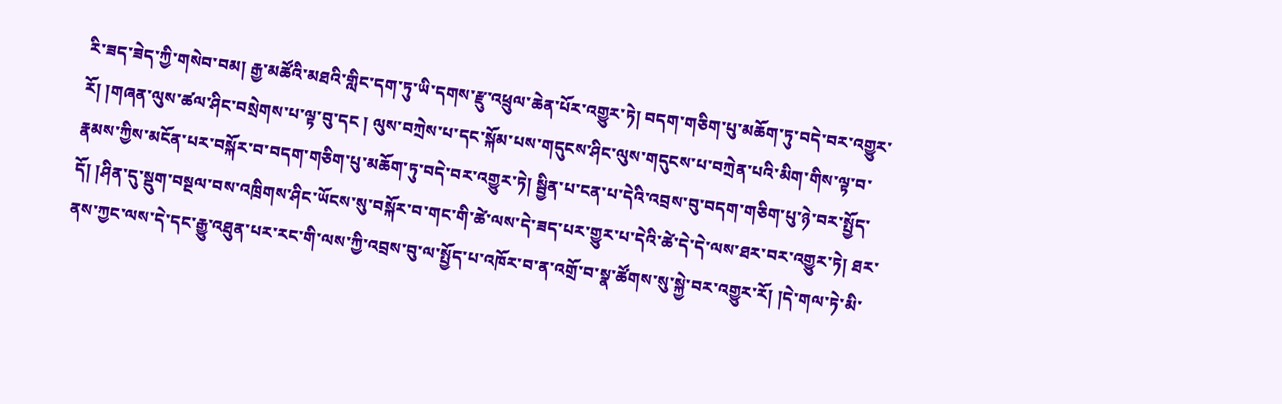རི་ཟད་ཟེད་ཀྱི་གསེབ་བམ། རྒྱ་མཚོའི་མཐའི་གླིང་དག་ཏུ་ཡི་དགས་རྫུ་འཕྲུལ་ཆེན་པོར་འགྱུར་ཏེ། བདག་གཅིག་པུ་མཆོག་ཏུ་བདེ་བར་འགྱུར་རོ། །གཞན་ལུས་ཚལ་ཤིང་བསྲེགས་པ་ལྟ་བུ་དང ། ལུས་བཀྲེས་པ་དང་སྐོམ་པས་གདུངས་ཤིང་ལུས་གདུངས་པ་བཀྲེན་པའི་མིག་གིས་ལྟ་བ་རྣམས་ཀྱིས་མངོན་པར་བསྐོར་བ་བདག་གཅིག་པུ་མཆོག་ཏུ་བདེ་བར་འགྱུར་ཏེ། སྦྱིན་པ་ངན་པ་དེའི་འབྲས་བུ་བདག་གཅིག་པུ་ཉེ་བར་སྤྱོད་དོ། །ཤིན་དུ་སྡུག་བསྔལ་བས་འཁྲིགས་ཤིང་ཡོངས་སུ་བསྐོར་བ་གང་གི་ཚེ་ལས་དེ་ཟད་པར་གྱུར་པ་དེའི་ཚེ་དེ་དེ་ལས་ཐར་བར་འགྱུར་ཏེ། ཐར་ནས་ཀྱང་ལས་དེ་དང་རྒྱུ་འཐུན་པར་རང་གི་ལས་ཀྱི་འབྲས་བུ་ལ་སྤྱོད་པ་འཁོར་བ་ན་འགྲོ་བ་སྣ་ཚོགས་སུ་སྐྱེ་བར་འགྱུར་རོ། །དེ་གལ་ཏེ་མི་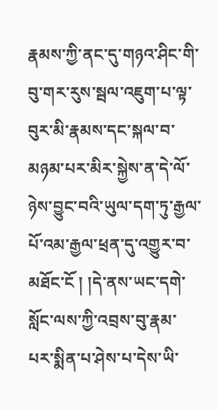རྣམས་ཀྱི་ནང་དུ་གཉའ་ཤིང་གི་བུ་གར་རུས་སྦལ་འཇུག་པ་ལྟ་བུར་མི་རྣམས་དང་སྐལ་བ་མཉམ་པར་མིར་སྐྱེས་ན་དེ་ལོ་ཉེས་བྱུང་བའི་ཡུལ་དག་ཏུ་རྒྱལ་པོ་འམ་རྒྱལ་ཕྲན་དུ་འགྱུར་བ་མཐོང་ངོ ། །དེ་ནས་ཡང་དགེ་སློང་ལས་ཀྱི་འབྲས་བུ་རྣམ་པར་སྨིན་པ་ཤེས་པ་དེས་ཡི་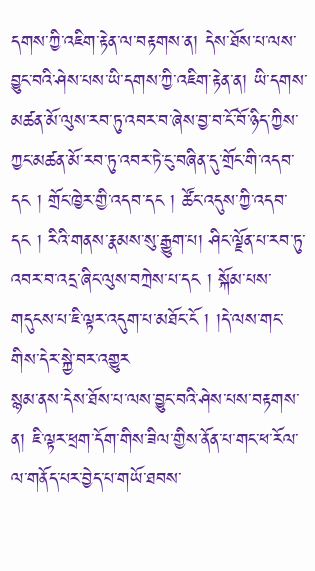དགས་ཀྱི་འཇིག་རྟེན་ལ་བརྟགས་ན། དེས་ཐོས་པ་ལས་བྱུང་བའི་ཤེས་པས་ཡི་དགས་ཀྱི་འཇིག་རྟེན་ན། ཡི་དགས་མཚན་མོ་ལུས་རབ་ཏུ་འབར་བ་ཞེས་བྱ་བ་ངོ་བོ་ཉིད་ཀྱིས་ཀྱང་མཚན་མོ་རབ་ཏུ་འབར་ཏེ་ངུ་བཞིན་དུ་གྲོང་གི་འདབ་དང ། གྲོང་ཁྱེར་གྱི་འདབ་དང ། ཚོང་འདུས་ཀྱི་འདབ་དང ། རིའི་གནས་རྣམས་སུ་རྒྱུག་པ། ཤིང་ལྗོན་པ་རབ་ཏུ་འབར་བ་འདྲ་ཞིང་ལུས་བཀྲེས་པ་དང ། སྐོམ་པས་གདུངས་པ་ཇི་ལྟར་འདུག་པ་མཐོང་ངོ ། །དེ་ལས་གང་གིས་དེར་སྐྱེ་བར་འགྱུར
སྙམ་ནས་དེས་ཐོས་པ་ལས་བྱུང་བའི་ཤེས་པས་བརྟགས་ན། ཇི་ལྟར་ཕྲག་དོག་གིས་ཟིལ་གྱིས་ནོན་པ་གང་ཕ་རོལ་ལ་གནོད་པར་བྱེད་པ་གཡོ་ཐབས་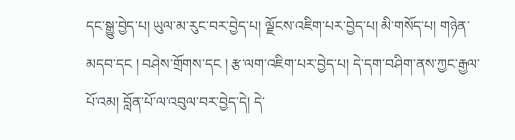དང་སྒྱུ་བྱེད་པ། ཡུལ་མ་རུང་བར་བྱེད་པ། ལྗོངས་འཇིག་པར་བྱེད་པ། མི་གསོད་པ། གཉེན་མདབ་དང ། བཤེས་གྲོགས་དང ། རྩ་ལག་འཇིག་པར་བྱེད་པ། དེ་དག་བཤིག་ནས་ཀྱང་རྒྱལ་པོ་འམ། བློན་པོ་ལ་འབུལ་བར་བྱེད་དེ། དེ་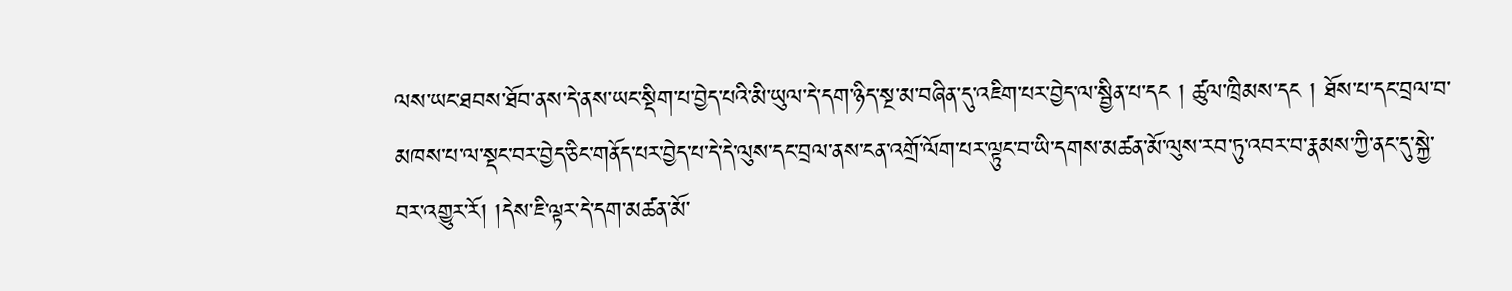ལས་ཡང་ཐབས་ཐོབ་ནས་དེ་ནས་ཡང་སྡིག་པ་བྱེད་པའི་མི་ཡུལ་དེ་དག་ཉིད་སྔ་མ་བཞིན་དུ་འཇིག་པར་བྱེད་ལ་སྦྱིན་པ་དང ། ཚུལ་ཁྲིམས་དང ། ཐོས་པ་དང་བྲལ་བ་མཁས་པ་ལ་སྡང་བར་བྱེད་ཅིང་གནོད་པར་བྱེད་པ་དེ་དེ་ལུས་དང་བྲལ་ནས་ངན་འགྲོ་ལོག་པར་ལྟུང་བ་ཡི་དགས་མཚན་མོ་ལུས་རབ་ཏུ་འབར་བ་རྣམས་ཀྱི་ནང་དུ་སྐྱེ་བར་འགྱུར་རོ། །དེས་ཇི་ལྟར་དེ་དག་མཚན་མོ་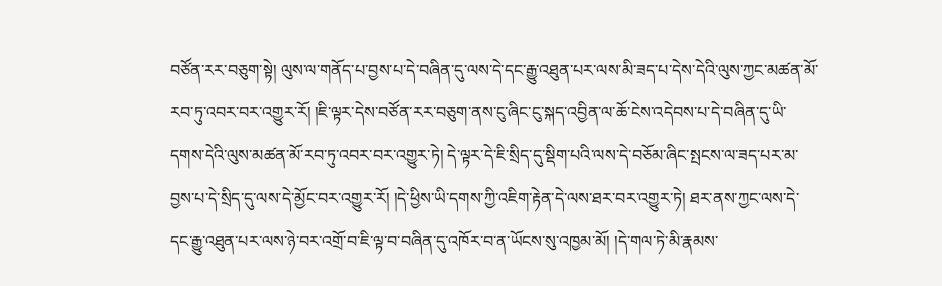བཙོན་རར་བཅུག་སྟེ། ལུས་ལ་གནོད་པ་བྱས་པ་དེ་བཞིན་དུ་ལས་དེ་དང་རྒྱུ་འཐུན་པར་ལས་མི་ཟད་པ་དེས་དེའི་ལུས་ཀྱང་མཚན་མོ་རབ་ཏུ་འབར་བར་འགྱུར་རོ། །ཇི་ལྟར་དེས་བཙོན་རར་བཅུག་ནས་ངུ་ཞིང་ངུ་སྐད་འབྱིན་ལ་ཆོ་ངེས་འདེབས་པ་དེ་བཞིན་དུ་ཡི་དགས་དེའི་ལུས་མཚན་མོ་རབ་ཏུ་འབར་བར་འགྱུར་ཏེ། དེ་ལྟར་དེ་ཇི་སྲིད་དུ་སྡིག་པའི་ལས་དེ་བཅོམ་ཞིང་སྤངས་ལ་ཟད་པར་མ་བྱས་པ་དེ་སྲིད་དུ་ལས་དེ་མྱོང་བར་འགྱུར་རོ། །དེ་ཕྱིས་ཡི་དགས་ཀྱི་འཇིག་རྟེན་དེ་ལས་ཐར་བར་འགྱུར་ཏེ། ཐར་ནས་ཀྱང་ལས་དེ་དང་རྒྱུ་འཐུན་པར་ལས་ཉེ་བར་འགྲོ་བ་ཇི་ལྟ་བ་བཞིན་དུ་འཁོར་བ་ན་ཡོངས་སུ་འཁྱམ་མོ། །དེ་གལ་ཏེ་མི་རྣམས་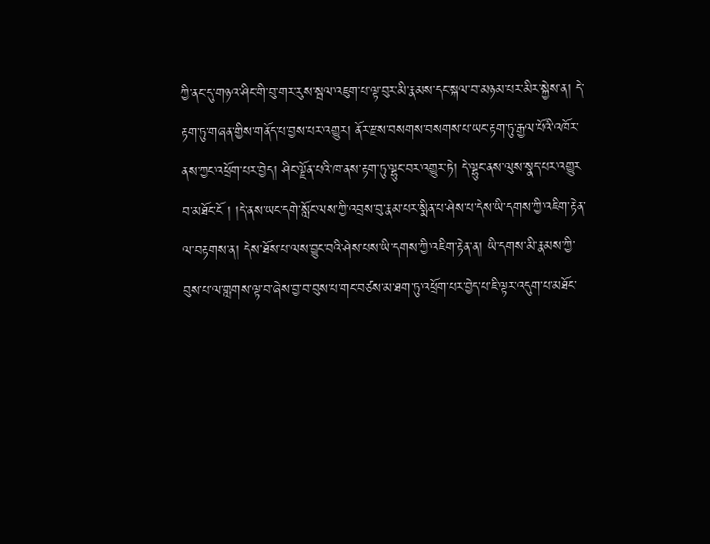ཀྱི་ནང་དུ་གཉའ་ཤིང་གི་བུ་གར་རུས་སྦལ་འཇུག་པ་ལྟ་བུར་མི་རྣམས་དང་སྐལ་བ་མཉམ་པར་མིར་སྐྱེས་ན། དེ་རྟག་ཏུ་གཞན་གྱིས་གནོད་པ་བྱས་པར་འགྱུར། ནོར་རྫས་བསགས་བསགས་པ་ཡང་རྟག་ཏུ་རྒྱལ་པོའི་འཁོར་ནས་ཀྱང་འཕྲོག་པར་བྱེད། ཤིང་ལྗོན་པའི་ཁ་ནས་རྟག་ཏུ་ལྷུང་བར་འགྱུར་ཏེ། དེ་ལྷུང་ནས་ལུས་སྣད་པར་འགྱུར
བ་མཐོང་ངོ ། །དེ་ནས་ཡང་དགེ་སློང་ལས་ཀྱི་འབྲས་བུ་རྣམ་པར་སྨིན་པ་ཤེས་པ་དེས་ཡི་དགས་ཀྱི་འཇིག་རྟེན་ལ་བརྟགས་ན། དེས་ཐོས་པ་ལས་བྱུང་བའི་ཤེས་པས་ཡི་དགས་ཀྱི་འཇིག་རྟེན་ན། ཡི་དགས་མི་རྣམས་ཀྱི་བུས་པ་ལ་གླགས་ལྟ་བ་ཞེས་བྱ་བ་བུས་པ་གང་བཙས་མ་ཐག་ཏུ་འཕྲོག་པར་བྱེད་པ་ཇི་ལྟར་འདུག་པ་མཐོང་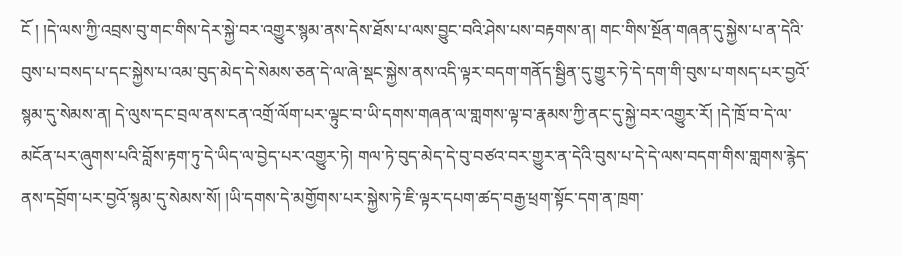ངོ ། །དེ་ལས་ཀྱི་འབྲས་བུ་གང་གིས་དེར་སྐྱེ་བར་འགྱུར་སྙམ་ནས་དེས་ཐོས་པ་ལས་བྱུང་བའི་ཤེས་པས་བརྟགས་ན། གང་གིས་སྔོན་གཞན་དུ་སྐྱེས་པ་ན་དེའི་བུས་པ་བསད་པ་དང་སྐྱེས་པ་འམ་བུད་མེད་དེ་སེམས་ཅན་དེ་ལ་ཞེ་སྡང་སྐྱེས་ནས་འདི་ལྟར་བདག་གནོད་སྦྱིན་དུ་གྱུར་ཏེ་དེ་དག་གི་བུས་པ་གསད་པར་བྱའོ་སྙམ་དུ་སེམས་ན། དེ་ལུས་དང་བྲལ་ནས་ངན་འགྲོ་ལོག་པར་ལྟུང་བ་ཡི་དགས་གཞན་ལ་གླགས་ལྟ་བ་རྣམས་ཀྱི་ནང་དུ་སྐྱེ་བར་འགྱུར་རོ། །དེ་ཁྲོ་བ་དེ་ལ་མངོན་པར་ཞུགས་པའི་བློས་རྟག་ཏུ་དེ་ཡིད་ལ་བྱེད་པར་འགྱུར་ཏེ། གལ་ཏེ་བུད་མེད་དེ་བུ་བཙའ་བར་གྱུར་ན་དེའི་བུས་པ་དེ་དེ་ལས་བདག་གིས་གླགས་རྙེད་ནས་དབྲོག་པར་བྱའོ་སྙམ་དུ་སེམས་སོ། །ཡི་དགས་དེ་མགྱོགས་པར་སྐྱེས་ཏེ་ཇི་ལྟར་དཔག་ཚད་བརྒྱ་ཕྲག་སྟོང་དག་ན་ཁྲག་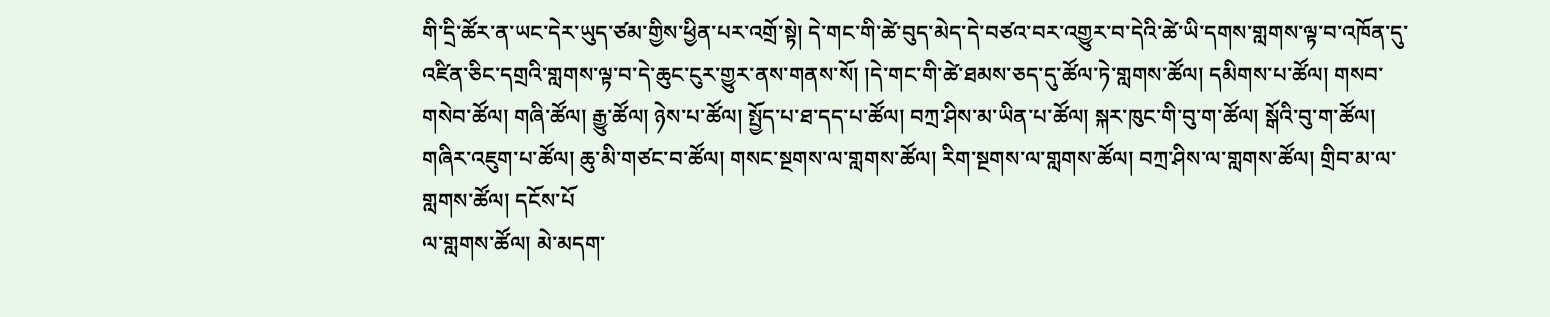གི་དྲི་ཚོར་ན་ཡང་དེར་ཡུད་ཙམ་གྱིས་ཕྱིན་པར་འགྲོ་སྟེ། དེ་གང་གི་ཚེ་བུད་མེད་དེ་བཙའ་བར་འགྱུར་བ་དེའི་ཚེ་ཡི་དགས་གླགས་ལྟ་བ་འཁོན་དུ་འཛིན་ཅིང་དགྲའི་གླགས་ལྟ་བ་དེ་ཆུང་ངུར་གྱུར་ནས་གནས་སོ། །དེ་གང་གི་ཚེ་ཐམས་ཅད་དུ་ཚོལ་ཏེ་གླགས་ཚོལ། དམིགས་པ་ཚོལ། གསབ་གསེབ་ཚོལ། གཞི་ཚོལ། རྒྱུ་ཚོལ། ཉེས་པ་ཚོལ། སྤྱོད་པ་ཐ་དད་པ་ཚོལ། བཀྲ་ཤིས་མ་ཡིན་པ་ཚོལ། སྐར་ཁུང་གི་བུ་ག་ཚོལ། སྒོའི་བུ་ག་ཚོལ། གཞིར་འཇུག་པ་ཚོལ། ཆུ་མི་གཙང་བ་ཚོལ། གསང་སྔགས་ལ་གླགས་ཚོལ། རིག་སྔགས་ལ་གླགས་ཚོལ། བཀྲ་ཤིས་ལ་གླགས་ཚོལ། གྲིབ་མ་ལ་གླགས་ཚོལ། དངོས་པོ
ལ་གླགས་ཚོལ། མེ་མདག་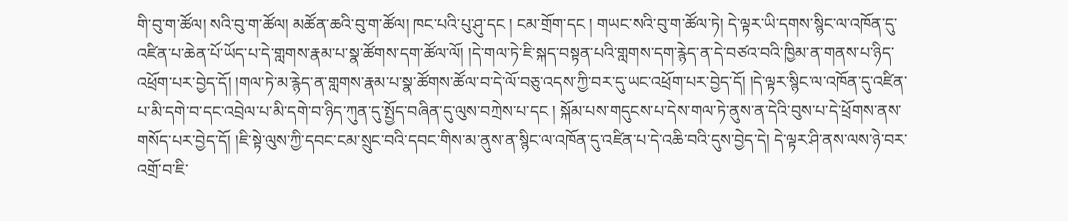གི་བུ་ག་ཚོལ། སའི་བུ་ག་ཚོལ། མཚོན་ཆའི་བུ་ག་ཚོལ། ཁང་པའི་པུ་ཤུ་དང ། ངམ་གྲོག་དང ། གཡང་སའི་བུ་ག་ཚོལ་ཏེ། དེ་ལྟར་ཡི་དགས་སྙིང་ལ་འཁོན་དུ་འཛིན་པ་ཆེན་པོ་ཡོད་པ་དེ་གླགས་རྣམ་པ་སྣ་ཚོགས་དག་ཚོལ་ལོ། །དེ་གལ་ཏེ་ཇི་སྐད་བསྟན་པའི་གླགས་དག་རྙེད་ན་དེ་བཙའ་བའི་ཁྱིམ་ན་གནས་པ་ཉིད་འཕྲོག་པར་བྱེད་དོ། །གལ་ཏེ་མ་རྙེད་ན་གླགས་རྣམ་པ་སྣ་ཚོགས་ཚོལ་བ་དེ་ལོ་བཅུ་འདས་ཀྱི་བར་དུ་ཡང་འཕྲོག་པར་བྱེད་དོ། །དེ་ལྟར་སྙིང་ལ་འཁོན་དུ་འཛིན་པ་མི་དགེ་བ་དང་འབྲེལ་པ་མི་དགེ་བ་ཉིད་ཀུན་དུ་སྤྱོད་བཞིན་དུ་ལུས་བཀྲེས་པ་དང ། སྐོམ་པས་གདུངས་པ་དེས་གལ་ཏེ་ནུས་ན་དེའི་བུས་པ་དེ་ཕྲོགས་ནས་གསོད་པར་བྱེད་དོ། །ཇི་སྟེ་ལུས་ཀྱི་དབང་ངམ་སྲུང་བའི་དབང་གིས་མ་ནུས་ན་སྙིང་ལ་འཁོན་དུ་འཛིན་པ་དེ་འཆི་བའི་དུས་བྱེད་དེ། དེ་ལྟར་ཤི་ནས་ལས་ཉེ་བར་འགྲོ་བ་ཇི་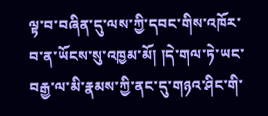ལྟ་བ་བཞིན་དུ་ལས་ཀྱི་དབང་གིས་འཁོར་བ་ན་ཡོངས་སུ་འཁྱམ་མོ། །དེ་གལ་ཏེ་ཡང་བརྒྱ་ལ་མི་རྣམས་ཀྱི་ནང་དུ་གཉའ་ཤིང་གི་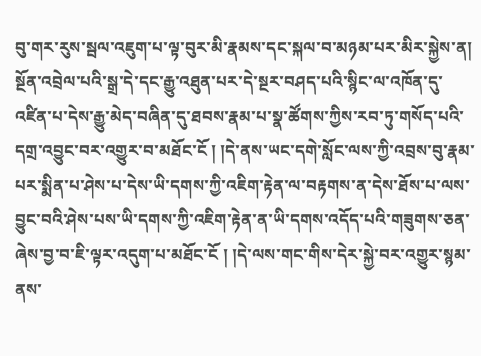བུ་གར་རུས་སྦལ་འཇུག་པ་ལྟ་བུར་མི་རྣམས་དང་སྐལ་བ་མཉམ་པར་མིར་སྐྱེས་ན། སྔོན་འབྲེལ་པའི་སྒྲ་དེ་དང་རྒྱུ་འཐུན་པར་དེ་སྔར་བཤད་པའི་སྙིང་ལ་འཁོན་དུ་འཛིན་པ་དེས་རྒྱུ་མེད་བཞིན་དུ་ཐབས་རྣམ་པ་སྣ་ཚོགས་ཀྱིས་རབ་ཏུ་གསོད་པའི་དགྲ་འབྱུང་བར་འགྱུར་བ་མཐོང་ངོ ། །དེ་ནས་ཡང་དགེ་སློང་ལས་ཀྱི་འབྲས་བུ་རྣམ་པར་སྨིན་པ་ཤེས་པ་དེས་ཡི་དགས་ཀྱི་འཇིག་རྟེན་ལ་བརྟགས་ན་དེས་ཐོས་པ་ལས་བྱུང་བའི་ཤེས་པས་ཡི་དགས་ཀྱི་འཇིག་རྟེན་ན་ཡི་དགས་འདོད་པའི་གཟུགས་ཅན་ཞེས་བྱ་བ་ཇི་ལྟར་འདུག་པ་མཐོང་ངོ ། །དེ་ལས་གང་གིས་དེར་སྐྱེ་བར་འགྱུར་སྙམ་ནས་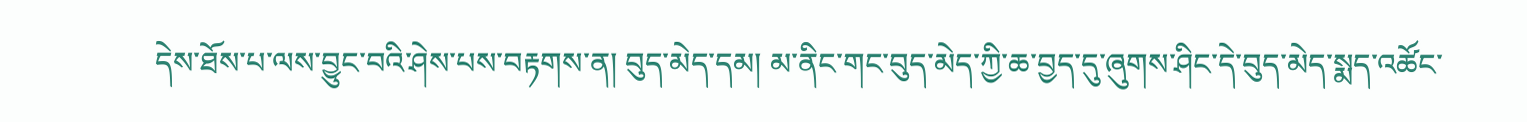དེས་ཐོས་པ་ལས་བྱུང་བའི་ཤེས་པས་བརྟགས་ན། བུད་མེད་དམ། མ་ནིང་གང་བུད་མེད་ཀྱི་ཆ་བྱད་དུ་ཞུགས་ཤིང་དེ་བུད་མེད་སྨད་འཚོང་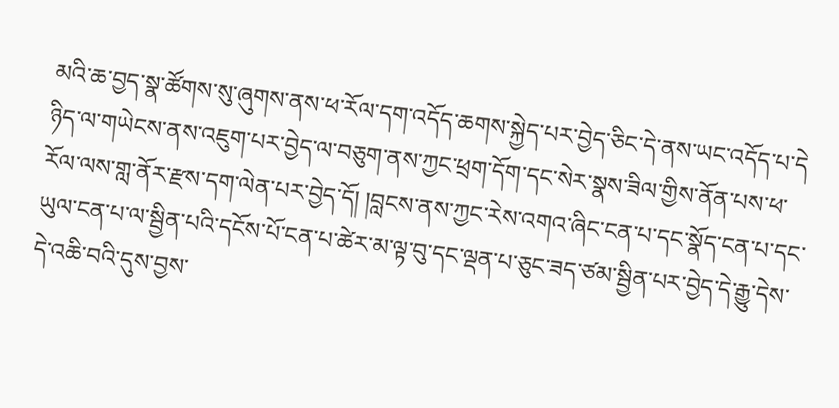མའི་ཆ་བྱད་སྣ་ཚོགས་སུ་ཞུགས་ནས་ཕ་རོལ་དག་འདོད་ཆགས་སྐྱེད་པར་བྱེད་ཅིང་དེ་ནས་ཡང་འདོད་པ་དེ
ཉིད་ལ་གཡེངས་ནས་འཇུག་པར་བྱེད་ལ་བཅུག་ནས་ཀྱང་ཕྲག་དོག་དང་སེར་སྣས་ཟིལ་གྱིས་ནོན་པས་ཕ་རོལ་ལས་གླ་ནོར་རྫས་དག་ལེན་པར་བྱེད་དོ། །བླངས་ནས་ཀྱང་རེས་འགའ་ཞིང་ངན་པ་དང་སྣོད་ངན་པ་དང་ཡུལ་ངན་པ་ལ་སྦྱིན་པའི་དངོས་པོ་ངན་པ་ཚེར་མ་ལྟ་བུ་དང་ལྡན་པ་ཅུང་ཟད་ཙམ་སྦྱིན་པར་བྱེད་དེ་རྒྱུ་དེས་དེ་འཆི་བའི་དུས་བྱས་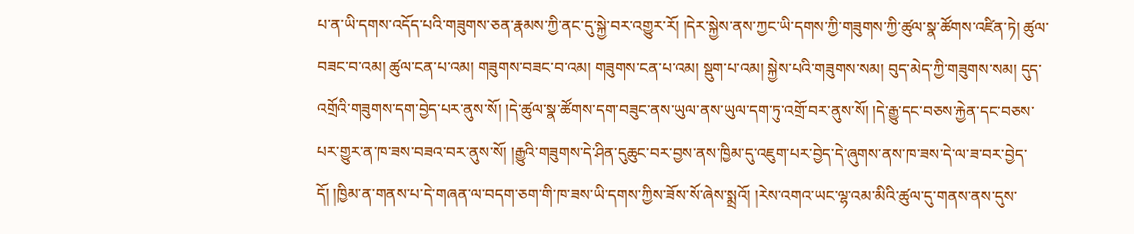པ་ན་ཡི་དགས་འདོད་པའི་གཟུགས་ཅན་རྣམས་ཀྱི་ནང་དུ་སྐྱེ་བར་འགྱུར་རོ། །དེར་སྐྱེས་ནས་ཀྱང་ཡི་དགས་ཀྱི་གཟུགས་ཀྱི་ཚུལ་སྣ་ཚོགས་འཛིན་ཏེ། ཚུལ་བཟང་བ་འམ། ཚུལ་ངན་པ་འམ། གཟུགས་བཟང་བ་འམ། གཟུགས་ངན་པ་འམ། སྡུག་པ་འམ། སྐྱེས་པའི་གཟུགས་སམ། བུད་མེད་ཀྱི་གཟུགས་སམ། དུད་འགྲོའི་གཟུགས་དག་བྱེད་པར་ནུས་སོ། །དེ་ཚུལ་སྣ་ཚོགས་དག་བཟུང་ནས་ཡུལ་ནས་ཡུལ་དག་ཏུ་འགྲོ་བར་ནུས་སོ། །དེ་རྒྱུ་དང་བཅས་རྐྱེན་དང་བཅས་པར་གྱུར་ན་ཁ་ཟས་བཟའ་བར་ནུས་སོ། །རྒྱུའི་གཟུགས་དེ་ཤིན་དུཆུང་བར་བྱས་ནས་ཁྱིམ་དུ་འཇུག་པར་བྱེད་དེ་ཞུགས་ནས་ཁ་ཟས་དེ་ལ་ཟ་བར་བྱེད་དོ། །ཁྱིམ་ན་གནས་པ་དེ་གཞན་ལ་བདག་ཅག་གི་ཁ་ཟས་ཡི་དགས་ཀྱིས་ཟོས་སོ་ཞེས་སྨྲའོ། །རེས་འགའ་ཡང་ལྷ་འམ་མིའི་ཚུལ་དུ་གནས་ནས་དུས་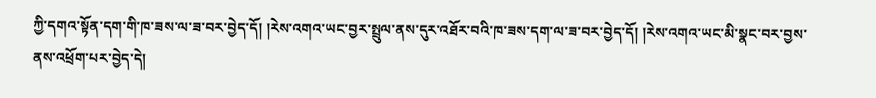ཀྱི་དགའ་སྟོན་དག་གི་ཁ་ཟས་ལ་ཟ་བར་བྱེད་དོ། །རེས་འགའ་ཡང་བྱར་སྤྲུལ་ནས་དུར་འཐོར་བའི་ཁ་ཟས་དག་ལ་ཟ་བར་བྱེད་དོ། །རེས་འགའ་ཡང་མི་སྣང་བར་བྱས་ནས་འཕྲོག་པར་བྱེད་དེ།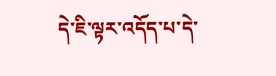དེ་ཇི་ལྟར་འདོད་པ་དེ་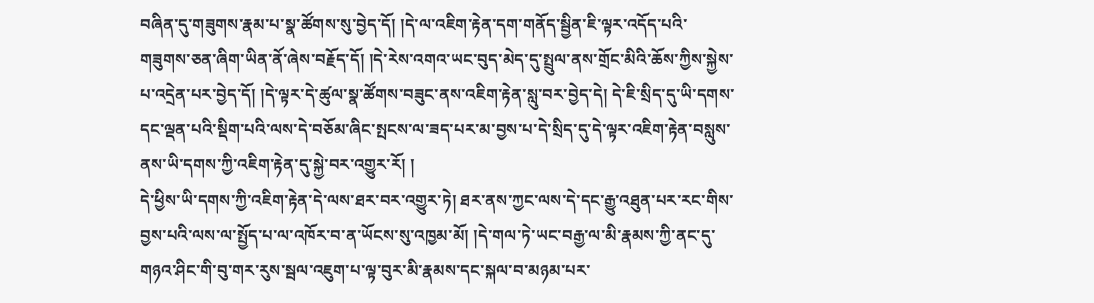བཞིན་དུ་གཟུགས་རྣམ་པ་སྣ་ཚོགས་སུ་བྱེད་དོ། །དེ་ལ་འཇིག་རྟེན་དག་གནོད་སྦྱིན་ཇི་ལྟར་འདོད་པའི་གཟུགས་ཅན་ཞིག་ཡིན་ནོ་ཞེས་བརྗོད་དོ། །དེ་རེས་འགའ་ཡང་བུད་མེད་དུ་སྤྲུལ་ནས་གྲོང་མིའི་ཆོས་ཀྱིས་སྐྱེས་པ་འདྲེན་པར་བྱེད་དོ། །དེ་ལྟར་དེ་ཚུལ་སྣ་ཚོགས་བཟུང་ནས་འཇིག་རྟེན་སླུ་བར་བྱེད་དེ། དེ་ཇི་སྲིད་དུ་ཡི་དགས་དང་ལྡན་པའི་སྡིག་པའི་ལས་དེ་བཅོམ་ཞིང་སྤངས་ལ་ཟད་པར་མ་བྱས་པ་དེ་སྲིད་དུ་དེ་ལྟར་འཇིག་རྟེན་བསླུས་ནས་ཡི་དགས་ཀྱི་འཇིག་རྟེན་དུ་སྐྱེ་བར་འགྱུར་རོ། །
དེ་ཕྱིས་ཡི་དགས་ཀྱི་འཇིག་རྟེན་དེ་ལས་ཐར་བར་འགྱུར་ཏེ། ཐར་ནས་ཀྱང་ལས་དེ་དང་རྒྱུ་འཐུན་པར་རང་གིས་བྱས་པའི་ལས་ལ་སྤྱོད་པ་ལ་འཁོར་བ་ན་ཡོངས་སུ་འཁྱམ་མོ། །དེ་གལ་ཏེ་ཡང་བརྒྱ་ལ་མི་རྣམས་ཀྱི་ནང་དུ་གཉའ་ཤིང་གི་བུ་གར་རུས་སྦལ་འཇུག་པ་ལྟ་བུར་མི་རྣམས་དང་སྐལ་བ་མཉམ་པར་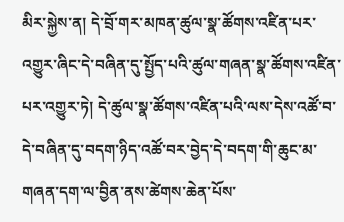མིར་སྐྱེས་ན། དེ་བྲོ་གར་མཁན་ཚུལ་སྣ་ཚོགས་འཛིན་པར་འགྱུར་ཞིང་དེ་བཞིན་དུ་སྤྱོད་པའི་ཚུལ་གཞན་སྣ་ཚོགས་འཛིན་པར་འགྱུར་ཏེ། དེ་ཚུལ་སྣ་ཚོགས་འཛིན་པའི་ལས་དེས་འཚོ་བ་དེ་བཞིན་དུ་བདག་ཉིད་འཚོ་བར་བྱེད་དེ་བདག་གི་ཆུང་མ་གཞན་དག་ལ་བྱིན་ནས་ཚེགས་ཆེན་པོས་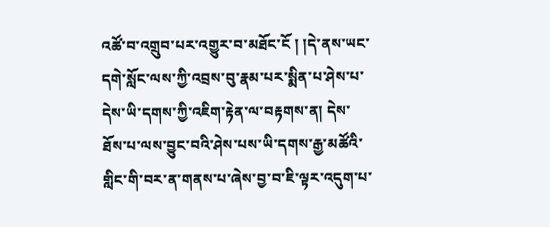འཚོ་བ་འགྲུབ་པར་འགྱུར་བ་མཐོང་ངོ ། །དེ་ནས་ཡང་དགེ་སློང་ལས་ཀྱི་འབྲས་བུ་རྣམ་པར་སྨིན་པ་ཤེས་པ་དེས་ཡི་དགས་ཀྱི་འཇིག་རྟེན་ལ་བརྟགས་ན། དེས་ཐོས་པ་ལས་བྱུང་བའི་ཤེས་པས་ཡི་དགས་རྒྱ་མཚོའི་གླིང་གི་བར་ན་གནས་པ་ཞེས་བྱ་བ་ཇི་ལྟར་འདུག་པ་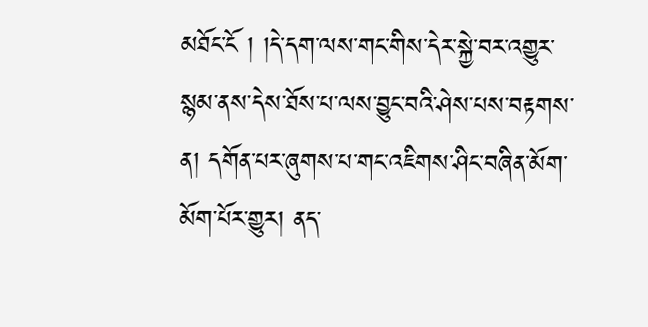མཐོང་ངོ ། །དེ་དག་ལས་གང་གིས་དེར་སྐྱེ་བར་འགྱུར་སྙམ་ནས་དེས་ཐོས་པ་ལས་བྱུང་བའི་ཤེས་པས་བརྟགས་ན། དགོན་པར་ཞུགས་པ་གང་འཇིགས་ཤིང་བཞིན་མོག་མོག་པོར་གྱུར། ནད་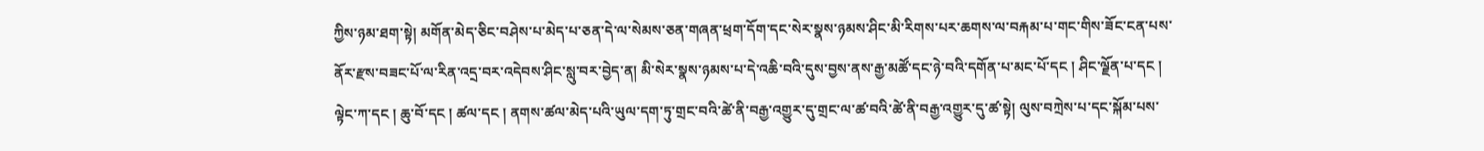ཀྱིས་ཉམ་ཐག་སྟེ། མགོན་མེད་ཅིང་བཤེས་པ་མེད་པ་ཅན་དེ་ལ་སེམས་ཅན་གཞན་ཕྲག་དོག་དང་སེར་སྣས་ཉམས་ཤིང་མི་རིགས་པར་ཆགས་ལ་བརྐམ་པ་གང་གིས་ཟོང་ངན་པས་ནོར་རྫས་བཟང་པོ་ལ་རིན་འདྲ་བར་འདེབས་ཤིང་སླུ་བར་བྱེད་ན། མི་སེར་སྣས་ཉམས་པ་དེ་འཆི་བའི་དུས་བྱས་ནས་རྒྱ་མཚོ་དང་ཉེ་བའི་དགོན་པ་མང་པོ་དང ། ཤིང་ལྗོན་པ་དང ། ལྟེང་ཀ་དང ། ཆུ་བོ་དང ། ཚལ་དང ། ནགས་ཚལ་མེད་པའི་ཡུལ་དག་ཏུ་གྲང་བའི་ཚེ་ནི་བརྒྱ་འགྱུར་དུ་གྲང་ལ་ཚ་བའི་ཚེ་ནི་བརྒྱ་འགྱུར་དུ་ཚ་སྟེ། ལུས་བཀྲེས་པ་དང་སྐོམ་པས་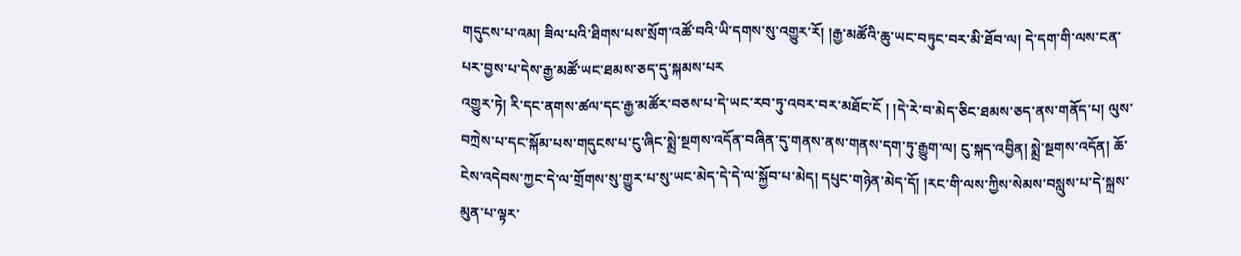གདུངས་པ་འམ། ཟིལ་པའི་ཐིགས་པས་སྲོག་འཚོ་བའི་ཡི་དགས་སུ་འགྱུར་རོ། །རྒྱ་མཚོའི་ཆུ་ཡང་བཏུང་བར་མི་ཐོབ་ལ། དེ་དག་གི་ལས་ངན་པར་བྱས་པ་དེས་རྒྱ་མཚོ་ཡང་ཐམས་ཅད་དུ་སྐམས་པར
འགྱུར་ཏེ། རི་དང་ནགས་ཚལ་དང་རྒྱ་མཚོར་བཅས་པ་དེ་ཡང་རབ་ཏུ་འབར་བར་མཐོང་ངོ ། །དེ་རེ་བ་མེད་ཅིང་ཐམས་ཅད་ནས་གནོད་པ། ལུས་བཀྲེས་པ་དང་སྐོམ་པས་གདུངས་པ་ངུ་ཞིང་སྨྲེ་སྔགས་འདོན་བཞིན་དུ་གནས་ནས་གནས་དག་ཏུ་རྒྱུག་ལ། ངུ་སྐད་འབྱིན། སྨྲེ་སྔགས་འདོན། ཆོ་ངེས་འདེབས་ཀྱང་དེ་ལ་གྲོགས་སུ་གྱུར་པ་སུ་ཡང་མེད་དེ་དེ་ལ་སྐྱོབ་པ་མེད། དཔུང་གཉེན་མེད་དོ། །རང་གི་ལས་ཀྱིས་སེམས་བསླུས་པ་དེ་སྐྲས་མུན་པ་ལྟར་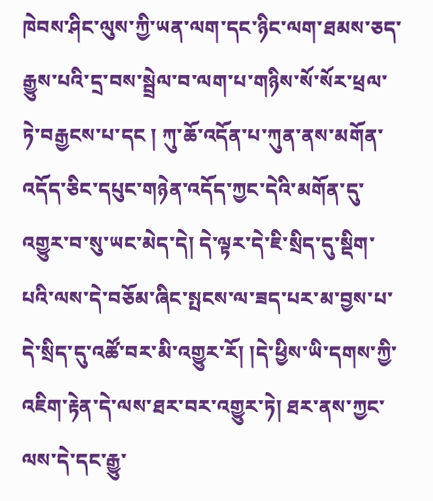ཁེབས་ཤིང་ལུས་ཀྱི་ཡན་ལག་དང་ཉིང་ལག་ཐམས་ཅད་རྒྱུས་པའི་དྲ་བས་སྦྲེལ་བ་ལག་པ་གཉིས་སོ་སོར་ཕྲལ་ཏེ་བརྒྱངས་པ་དང ། ཀུ་ཆོ་འདོན་པ་ཀུན་ནས་མགོན་འདོད་ཅིང་དཔུང་གཉེན་འདོད་ཀྱང་དེའི་མགོན་དུ་འགྱུར་བ་སུ་ཡང་མེད་དེ། དེ་ལྟར་དེ་ཇི་སྲིད་དུ་སྡིག་པའི་ལས་དེ་བཅོམ་ཞིང་སྤངས་ལ་ཟད་པར་མ་བྱས་པ་དེ་སྲིད་དུ་འཚོ་བར་མི་འགྱུར་རོ། །དེ་ཕྱིས་ཡི་དགས་ཀྱི་འཇིག་རྟེན་དེ་ལས་ཐར་བར་འགྱུར་ཏེ། ཐར་ནས་ཀྱང་ལས་དེ་དང་རྒྱུ་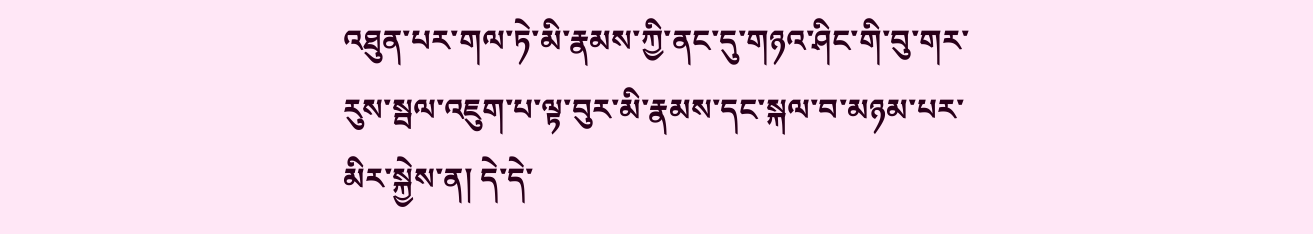འཐུན་པར་གལ་ཏེ་མི་རྣམས་ཀྱི་ནང་དུ་གཉའ་ཤིང་གི་བུ་གར་རུས་སྦལ་འཇུག་པ་ལྟ་བུར་མི་རྣམས་དང་སྐལ་བ་མཉམ་པར་མིར་སྐྱེས་ན། དེ་དེ་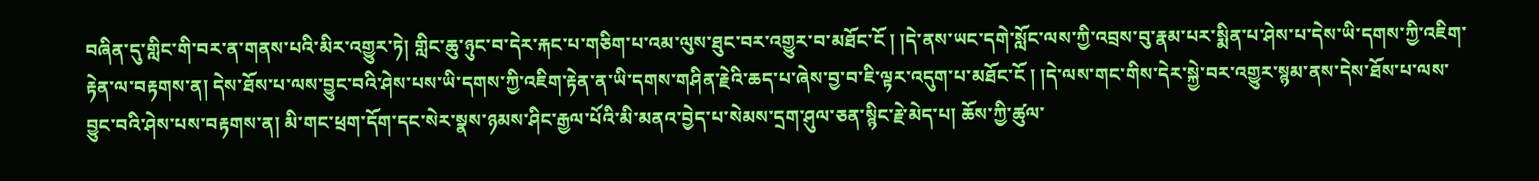བཞིན་དུ་གླིང་གི་བར་ན་གནས་པའི་མིར་འགྱུར་ཏེ། གླིང་ཆུ་ཉུང་བ་དེར་རྐང་པ་གཅིག་པ་འམ་ལུས་ཐུང་བར་འགྱུར་བ་མཐོང་ངོ ། །དེ་ནས་ཡང་དགེ་སློང་ལས་ཀྱི་འབྲས་བུ་རྣམ་པར་སྨིན་པ་ཤེས་པ་དེས་ཡི་དགས་ཀྱི་འཇིག་རྟེན་ལ་བརྟགས་ན། དེས་ཐོས་པ་ལས་བྱུང་བའི་ཤེས་པས་ཡི་དགས་ཀྱི་འཇིག་རྟེན་ན་ཡི་དགས་གཤིན་རྗེའི་ཆད་པ་ཞེས་བྱ་བ་ཇི་ལྟར་འདུག་པ་མཐོང་ངོ ། །དེ་ལས་གང་གིས་དེར་སྐྱེ་བར་འགྱུར་སྙམ་ནས་དེས་ཐོས་པ་ལས་བྱུང་བའི་ཤེས་པས་བརྟགས་ན། མི་གང་ཕྲག་དོག་དང་སེར་སྣས་ཉམས་ཤིང་རྒྱལ་པོའི་མི་མནའ་བྱེད་པ་སེམས་དྲག་ཤུལ་ཅན་སྙིང་རྗེ་མེད་པ། ཆོས་ཀྱི་ཚུལ་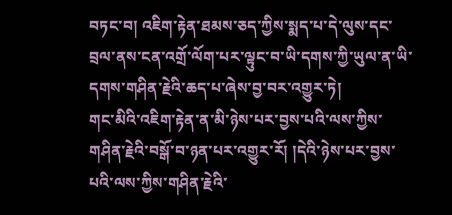བཏང་བ། འཇིག་རྟེན་ཐམས་ཅད་ཀྱིས་སྨད་པ་དེ་ལུས་དང་བྲལ་ནས་ངན་འགྲོ་ལོག་པར་ལྟུང་བ་ཡི་དགས་ཀྱི་ཡུལ་ན་ཡི་དགས་གཤིན་རྗེའི་ཆད་པ་ཞེས་བྱ་བར་འགྱུར་ཏེ།
གང་མིའི་འཇིག་རྟེན་ན་མི་ཉེས་པར་བྱས་པའི་ལས་ཀྱིས་གཤིན་རྗེའི་བསྒོ་བ་ཉན་པར་འགྱུར་རོ། །དེའི་ཉེས་པར་བྱས་པའི་ལས་ཀྱིས་གཤིན་རྗེའི་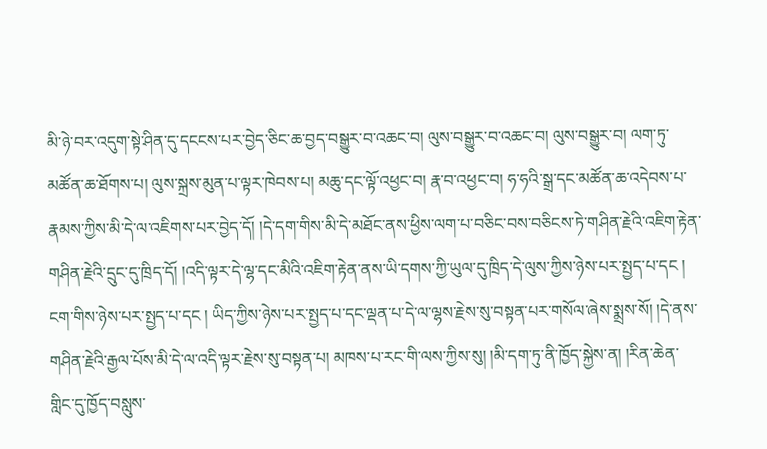མི་ཉེ་བར་འདུག་སྟེ་ཤིན་དུ་དངངས་པར་བྱེད་ཅིང་ཆ་བྱད་བསྒྱུར་བ་འཆང་བ། ལུས་བསྒྱུར་བ་འཆང་བ། ལུས་བསྒྱུར་བ། ལག་ཏུ་མཚོན་ཆ་ཐོགས་པ། ལུས་སྐྲས་མུན་པ་ལྟར་ཁེབས་པ། མཆུ་དང་ལྟོ་འཕྱང་བ། རྣ་བ་འཕྱང་བ། ཧ་ཧའི་སྒྲ་དང་མཚོན་ཆ་འདེབས་པ་རྣམས་ཀྱིས་མི་དེ་ལ་འཇིགས་པར་བྱེད་དོ། །དེ་དག་གིས་མི་དེ་མཐོང་ནས་ཕྱིས་ལག་པ་བཅིང་བས་བཅིངས་ཏེ་གཤིན་རྗེའི་འཇིག་རྟེན་གཤིན་རྗེའི་དྲུང་དུ་ཁྲིད་དོ། །འདི་ལྟར་དེ་ལྷ་དང་མིའི་འཇིག་རྟེན་ནས་ཡི་དགས་ཀྱི་ཡུལ་དུ་ཁྲིད་དེ་ལུས་ཀྱིས་ཉེས་པར་སྤྱད་པ་དང ། ངག་གིས་ཉེས་པར་སྤྱད་པ་དང ། ཡིད་ཀྱིས་ཉེས་པར་སྤྱད་པ་དང་ལྡན་པ་དེ་ལ་ལྷས་རྗེས་སུ་བསྟན་པར་གསོལ་ཞེས་སྨྲས་སོ། །དེ་ནས་གཤིན་རྗེའི་རྒྱལ་པོས་མི་དེ་ལ་འདི་ལྟར་རྗེས་སུ་བསྟན་པ། མཁས་པ་རང་གི་ལས་ཀྱིས་སུ། །མི་དག་ཏུ་ནི་ཁྱོད་སྐྱེས་ན། །རིན་ཆེན་གླིང་དུ་ཁྱོད་བསླུས་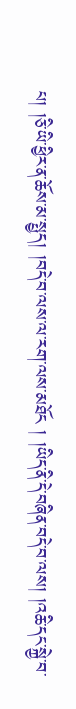པ། །ཅི་ཡི་ཕྱིར་ན་ཆོས་མ་སྤྱད། །བདེ་བ་ལས་ལ་རག་ལས་མཐོང ། །ཡིད་ནི་དེ་བཞིན་བདེ་བ་ལས། །འཆི་དང་སྐྱེ་བ་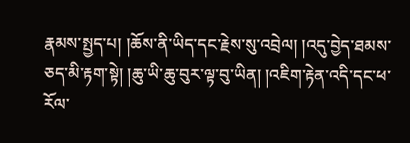རྣམས་སྤྱད་པ། །ཆོས་ནི་ཡིད་དང་རྗེས་སུ་འབྲེལ། །འདུ་བྱེད་ཐམས་ཅད་མི་རྟག་སྟེ། །ཆུ་ཡི་ཆུ་བུར་ལྟ་བུ་ཡིན། །འཇིག་རྟེན་འདི་དང་ཕ་རོལ་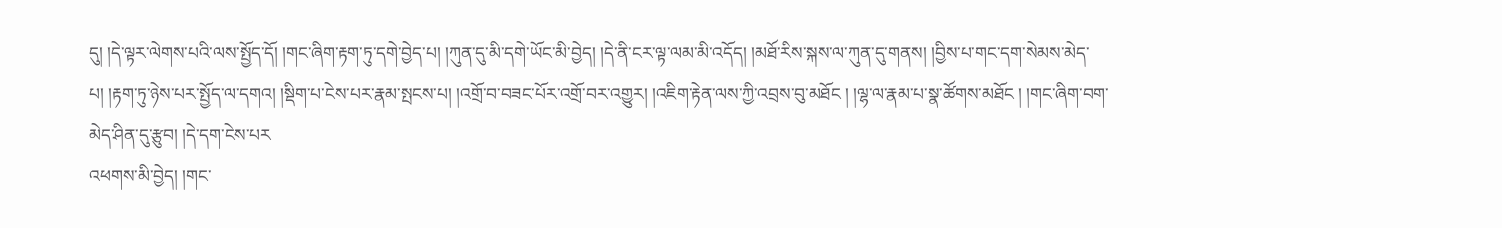དུ། །དེ་ལྟར་ལེགས་པའི་ལས་སྤྱོད་དོ། །གང་ཞིག་རྟག་ཏུ་དགེ་བྱེད་པ། །ཀུན་དུ་མི་དགེ་ཡོང་མི་བྱེད། །དེ་ནི་ངར་ལྟ་ལམ་མི་འདོད། །མཐོ་རིས་སྐས་ལ་ཀུན་དུ་གནས། །བྱིས་པ་གང་དག་སེམས་མེད་པ། །རྟག་ཏུ་ཉེས་པར་སྤྱོད་ལ་དགའ། །སྡིག་པ་ངེས་པར་རྣམ་སྤངས་པ། །འགྲོ་བ་བཟང་པོར་འགྲོ་བར་འགྱུར། །འཇིག་རྟེན་ལས་ཀྱི་འབྲས་བུ་མཐོང ། །ལྷ་ལ་རྣམ་པ་སྣ་ཚོགས་མཐོང ། །གང་ཞིག་བག་མེད་ཤིན་དུ་རྩུབ། །དེ་དག་ངེས་པར
འཕགས་མི་བྱེད། །གང་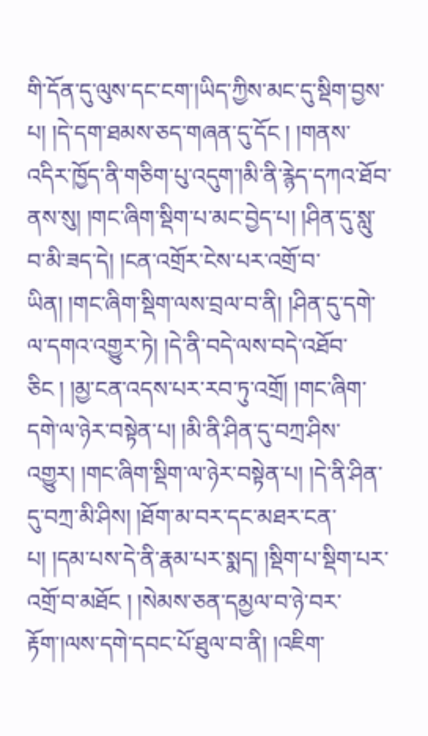གི་དོན་དུ་ལུས་དང་ངག་།ཡིད་ཀྱིས་མང་དུ་སྡིག་བྱས་པ། །དེ་དག་ཐམས་ཅད་གཞན་དུ་དོང ། །གནས་འདིར་ཁྱོད་ནི་གཅིག་པུ་འདུག་།མི་ནི་རྙེད་དཀའ་ཐོབ་ནས་སུ། །གང་ཞིག་སྡིག་པ་མང་བྱེད་པ། །ཤིན་དུ་སླུ་བ་མི་ཟད་དེ། །ངན་འགྲོར་ངེས་པར་འགྲོ་བ་ཡིན། །གང་ཞིག་སྡིག་ལས་བྲལ་བ་ནི། །ཤིན་དུ་དགེ་ལ་དགའ་འགྱུར་ཏེ། །དེ་ནི་བདེ་ལས་བདེ་འཐོབ་ཅིང ། །མྱ་ངན་འདས་པར་རབ་ཏུ་འགྲོ། །གང་ཞིག་དགེ་ལ་ཉེར་བསྟེན་པ། །མི་ནི་ཤིན་དུ་བཀྲ་ཤིས་འགྱུར། །གང་ཞིག་སྡིག་ལ་ཉེར་བསྟེན་པ། །དེ་ནི་ཤིན་དུ་བཀྲ་མི་ཤིས། །ཐོག་མ་བར་དང་མཐར་ངན་པ། །དམ་པས་དེ་ནི་རྣམ་པར་སྨད། །སྡིག་པ་སྡིག་པར་འགྲོ་བ་མཐོང ། །སེམས་ཅན་དམྱལ་བ་ཉེ་བར་རྟོག་།ལས་དགེ་དབང་པོ་ཐུལ་བ་ནི། །འཇིག་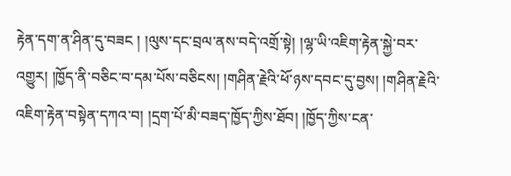རྟེན་དག་ན་ཤིན་དུ་བཟང ། །ལུས་དང་བྲལ་ནས་བདེ་འགྲོ་སྟེ། །ལྷ་ཡི་འཇིག་རྟེན་སྐྱེ་བར་འགྱུར། །ཁྱོད་ནི་བཅིང་བ་དམ་པོས་བཅིངས། །གཤིན་རྗེའི་ཕོ་ཉས་དབང་དུ་བྱས། །གཤིན་རྗེའི་འཇིག་རྟེན་བསྟེན་དཀའ་བ། །དྲག་པོ་མི་བཟད་ཁྱོད་ཀྱིས་ཐོབ། །ཁྱོད་ཀྱིས་ངན་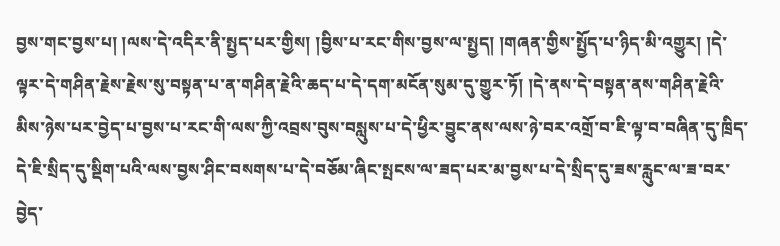བྱས་གང་བྱས་པ། །ལས་དེ་འདིར་ནི་སྤྱད་པར་གྱིས། །བྱིས་པ་རང་གིས་བྱས་ལ་སྤྱད། །གཞན་གྱིས་སྤྱོད་པ་ཉིད་མི་འགྱུར། །དེ་ལྟར་དེ་གཤིན་རྗེས་རྗེས་སུ་བསྟན་པ་ན་གཤིན་རྗེའི་ཆད་པ་དེ་དག་མངོན་སུམ་དུ་གྱུར་ཏོ། །དེ་ནས་དེ་བསྟན་ནས་གཤིན་རྗེའི་མིས་ཉེས་པར་བྱེད་པ་བྱས་པ་རང་གི་ལས་ཀྱི་འབྲས་བུས་བསླུས་པ་དེ་ཕྱིར་བྱུང་ནས་ལས་ཉེ་བར་འགྲོ་བ་ཇི་ལྟ་བ་བཞིན་དུ་ཁྲིད་དེ་ཇི་སྲིད་དུ་སྡིག་པའི་ལས་བྱས་ཤིང་བསགས་པ་དེ་བཅོམ་ཞིང་སྤངས་ལ་ཟད་པར་མ་བྱས་པ་དེ་སྲིད་དུ་ཟས་རླུང་ལ་ཟ་བར་བྱེད་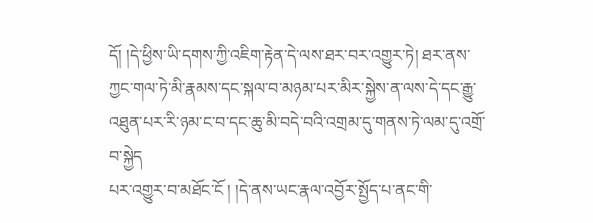དོ། །དེ་ཕྱིས་ཡི་དགས་ཀྱི་འཇིག་རྟེན་དེ་ལས་ཐར་བར་འགྱུར་ཏེ། ཐར་ནས་ཀྱང་གལ་ཏེ་མི་རྣམས་དང་སྐལ་བ་མཉམ་པར་མིར་སྐྱེས་ན་ལས་དེ་དང་རྒྱུ་འཐུན་པར་རི་ཉམ་ང་བ་དང་ཆུ་མི་བདེ་བའི་འགྲམ་དུ་གནས་ཏེ་ལམ་དུ་འགྲོ་བ་སྐྱེད
པར་འགྱུར་བ་མཐོང་ངོ ། །དེ་ནས་ཡང་རྣལ་འབྱོར་སྤྱོད་པ་ནང་གི་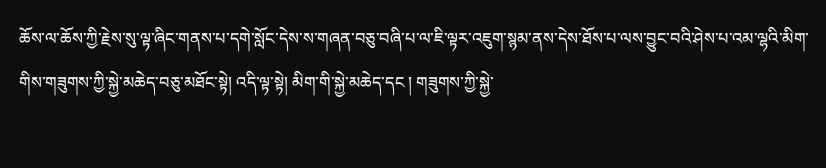ཆོས་ལ་ཆོས་ཀྱི་རྗེས་སུ་ལྟ་ཞིང་གནས་པ་དགེ་སློང་དེས་ས་གཞན་བཅུ་བཞི་པ་ལ་ཇི་ལྟར་འཇུག་སྙམ་ནས་དེས་ཐོས་པ་ལས་བྱུང་བའི་ཤེས་པ་འམ་ལྷའི་མིག་གིས་གཟུགས་ཀྱི་སྐྱེ་མཆེད་བཅུ་མཐོང་སྟེ། འདི་ལྟ་སྟེ། མིག་གི་སྐྱེ་མཆེད་དང ། གཟུགས་ཀྱི་སྐྱེ་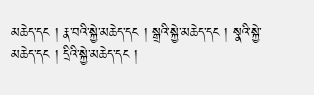མཆེད་དང ། རྣ་བའི་སྐྱེ་མཆེད་དང ། སྒྲའི་སྐྱེ་མཆེད་དང ། སྣའི་སྐྱེ་མཆེད་དང ། དྲིའི་སྐྱེ་མཆེད་དང །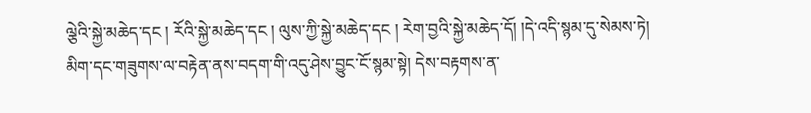ལྕེའི་སྐྱེ་མཆེད་དང ། རོའི་སྐྱེ་མཆེད་དང ། ལུས་ཀྱི་སྐྱེ་མཆེད་དང ། རེག་བྱའི་སྐྱེ་མཆེད་དོ། །དེ་འདི་སྙམ་དུ་སེམས་ཏེ། མིག་དང་གཟུགས་ལ་བརྟེན་ནས་བདག་གི་འདུ་ཤེས་བྱུང་ངོ་སྙམ་སྟེ། དེས་བརྟགས་ན་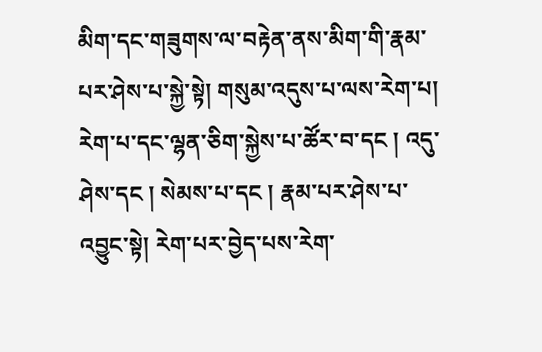མིག་དང་གཟུགས་ལ་བརྟེན་ནས་མིག་གི་རྣམ་པར་ཤེས་པ་སྐྱེ་སྟེ། གསུམ་འདུས་པ་ལས་རེག་པ། རེག་པ་དང་ལྷན་ཅིག་སྐྱེས་པ་ཚོར་བ་དང ། འདུ་ཤེས་དང ། སེམས་པ་དང ། རྣམ་པར་ཤེས་པ་འབྱུང་སྟེ། རེག་པར་བྱེད་པས་རེག་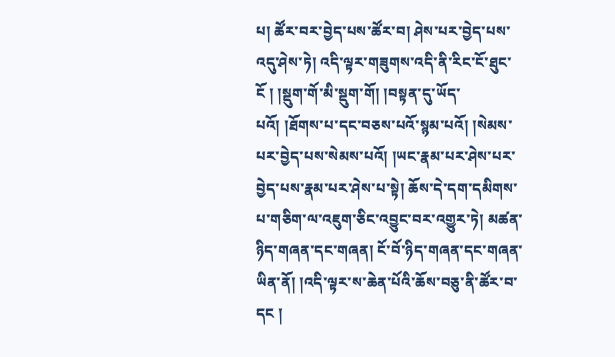པ། ཚོར་བར་བྱེད་པས་ཚོར་བ། ཤེས་པར་བྱེད་པས་འདུ་ཤེས་ཏེ། འདི་ལྟར་གཟུགས་འདི་ནི་རིང་ངོ་ཐུང་ངོ ། །སྡུག་གོ་མི་སྡུག་གོ། །བསྟན་དུ་ཡོད་པའོ། །ཐོགས་པ་དང་བཅས་པའོ་སྙམ་པའོ། །སེམས་པར་བྱེད་པས་སེམས་པའོ། །ཡང་རྣམ་པར་ཤེས་པར་བྱེད་པས་རྣམ་པར་ཤེས་པ་སྟེ། ཆོས་དེ་དག་དམིགས་པ་གཅིག་ལ་འཇུག་ཅིང་འབྱུང་བར་འགྱུར་ཏེ། མཚན་ཉིད་གཞན་དང་གཞན། ངོ་བོ་ཉིད་གཞན་དང་གཞན་ཡིན་ནོ། །འདི་ལྟར་ས་ཆེན་པོའི་ཆོས་བཅུ་ནི་ཚོར་བ་དང །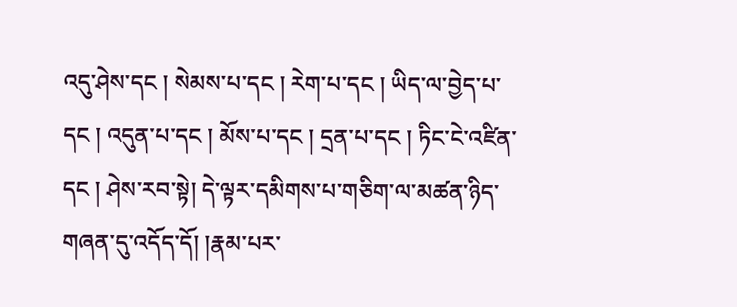འདུ་ཤེས་དང ། སེམས་པ་དང ། རེག་པ་དང ། ཡིད་ལ་བྱེད་པ་དང ། འདུན་པ་དང ། མོས་པ་དང ། དྲན་པ་དང ། ཏིང་ངེ་འཛིན་དང ། ཤེས་རབ་སྟེ། དེ་ལྟར་དམིགས་པ་གཅིག་ལ་མཚན་ཉིད་གཞན་དུ་འདོད་དོ། །རྣམ་པར་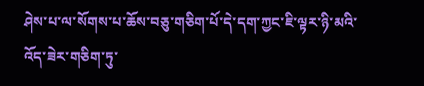ཤེས་པ་ལ་སོགས་པ་ཆོས་བཅུ་གཅིག་པོ་དེ་དག་ཀྱང་ཇི་ལྟར་ཉི་མའི་འོད་ཟེར་གཅིག་ཏུ་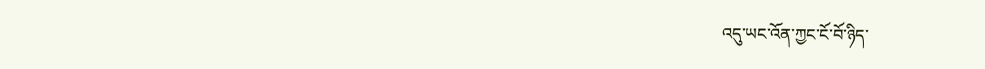འདུ་ཡང་འོན་ཀྱང་ངོ་བོ་ཉིད་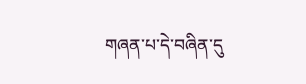གཞན་པ་དེ་བཞིན་དུ